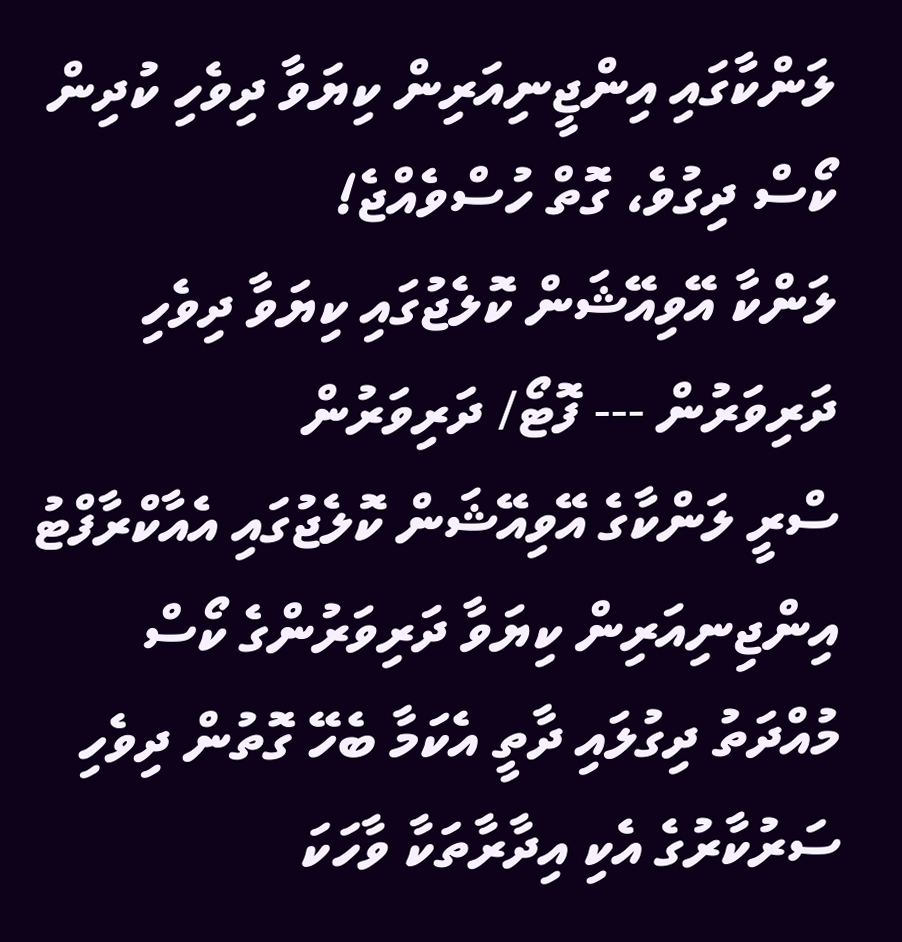ލަންކާގައި އިންޖީނިއަރިން ކިޔަވާ ދިވެހި ކުދިން ކޯސް ދިގުވެ، ގޮތް ހުސްވެއްޖެ!
ލަންކާ އޭވިއޭޝަން ކޮލެޖުގައި ކިޔަވާ ދިވެހި ދަރިވަރުން --- ފޮޓޯ/ ދަރިވަރުން
ސްރީ ލަންކާގެ އޭވިއޭޝަން ކޮލެޖުގައި އެއާކްރާފްޓު އިންޖިނިއަރިން ކިޔަވާ ދަރިވަރުންގެ ކޯސް މުއްދަތު ދިގުލައި ދާތީ އެކަމާ ބެހޭ ގޮތުން ދިވެހި ސަރުކާރުގެ އެކި އިދާރާތަކާ ވާހަކަ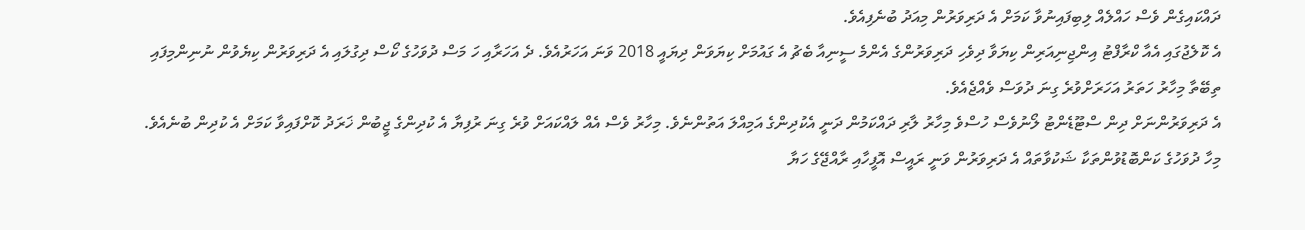ދައްކައިގެން ވެސް ހައްލެއް ލިބިފައިނުވާ ކަމަށް އެ ދަރިވަރުން މިއަދު ބުނެފިއެވެ.
އެ ކޮލެޖުގައި އެއާ ކްރާފްޓު އިންޖިނިއަރިން ކިޔަވާ ދިވެހި ދަރިވަރުންގެ އެންމެ ސީނިއާ ބެޗު އެ ގައުމަށް ކިޔަވަން ދިޔައީ 2018 ވަނަ އަހަރުއެވެ. ދެ އަހަރާއި ހަ މަސް ދުވަހުގެ ކޯސް ދިގުލައި އެ ދަރިވަރުން ކިޔެވުން ނުނިންމިފައި ތިބޭތާ މިހާރު ހަތަރު އަހަރަށްވުރެ ގިނަ ދުވަސް ވެއްޖެއެވެ.
އެ ދަރިވަރުންނަށް ދިން ސްޓޫޑެންޓު ލޯނުވެސް ހުސްވެ މިހާރު ލާރި ދައްކަމުން ދަނީ އެކުދިންގެ އަމިއްލަ އަތުންނެވެ. މިހާރު ވެސް އެއް ލައްކައަށް ވުރެ ގިނަ ރުފިޔާ އެ ކުދިންގެ ޖީބުން ޚަރަދު ކޮށްފައިވާ ކަމަށް އެ ކުދިން ބުނެއެވެ.
މިހާ ދުވަހުގެ ކަންބޮޑުވުންތަކާ ޝަކުވާތައް އެ ދަރިވަރުން ވަނީ ރައީސް އޮފީހާއި ރާއްޖޭގެ ހަޔާ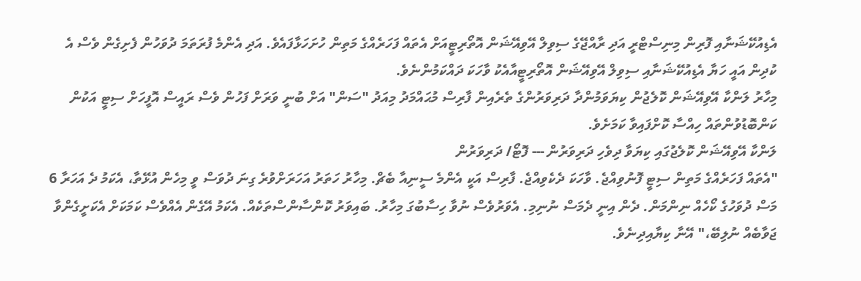އެޑިއުކޭޝަނާއި ފޮރިން މިނިސްޓްރީ އަދި ރާއްޖޭގެ ސިވިލް އޭވިއޭޝަން އޮތޯރިޓީއަށް އެތައް ފަހަރެއްގެ މަތިން ހުށަހަޅާފައެވެ. އަދި އެންމެ ފުރަތަމަ ދުވަހުން ފެށިގެން ވެސް އެ ކުދިން އައީ ހަޔާ އެޑިއުކޭޝަނާއި ސިވިލް އޭވިއޭޝަން އޮތޯރިޓީއާއެކު ވާހަކަ ދައްކަމުންނެވެ.
މިހާރު ލަންކާ އޭވިއޭޝަން ކޮލެޖުން ކިޔަވަމުންދާ ދަރިވަރުންގެ ތެރެއިން ފާރިސް މުޙައްމަދު މިއަދު "ސަން" އަށް ބުނީ ވަރަށް ފަހުން ވެސް ރައީސް އޮފީހަށް ސިޓީ އަކުން ކަންބޮޑުވުންތައް ހިއްސާ ކޮށްފައިވާ ކަމަށެވެ.
ލަންކާ އޭވިއޭޝަން ކޮލެޖުގައި ކިޔަވާ ދިވެހި ދަރިވަރުން --- ފޮޓޯ/ ދަރިވަރުން
"އެތައް ފަހަރެއްގެ މަތިން ސިޓީ ފޮނުވިއްޖެ. ވާހަކަ ދެކެވިއްޖެ. ފާރިސް އަކީ އެންމެ ސީނިއާ ބެޗް. މިހާރު ހަތަރު އަހަރަށްވުރެ ގިނަ ދުވަސް ވީ މިހެން އުޅޭތާ، އެކަމު ދެ އަހަރާ 6 މަސް ދުވަހުގެ ކޯހެއް ނިންމަން. ދެން އިނީ ދެމަސް ނުނިމި. އެވަރުވެސް ނުވާ ހިސާބުގަ މިހާރު. ބައިވަރު ކޮންސާންސްތަކެއް. އެކަމު އޭގެން އެއްވެސް ކަމަކަށް އެކަށީގެންވާ ޖަވާބެއް ނުލިބޭ،" އޭނާ ކިޔާއިދިނެވެ.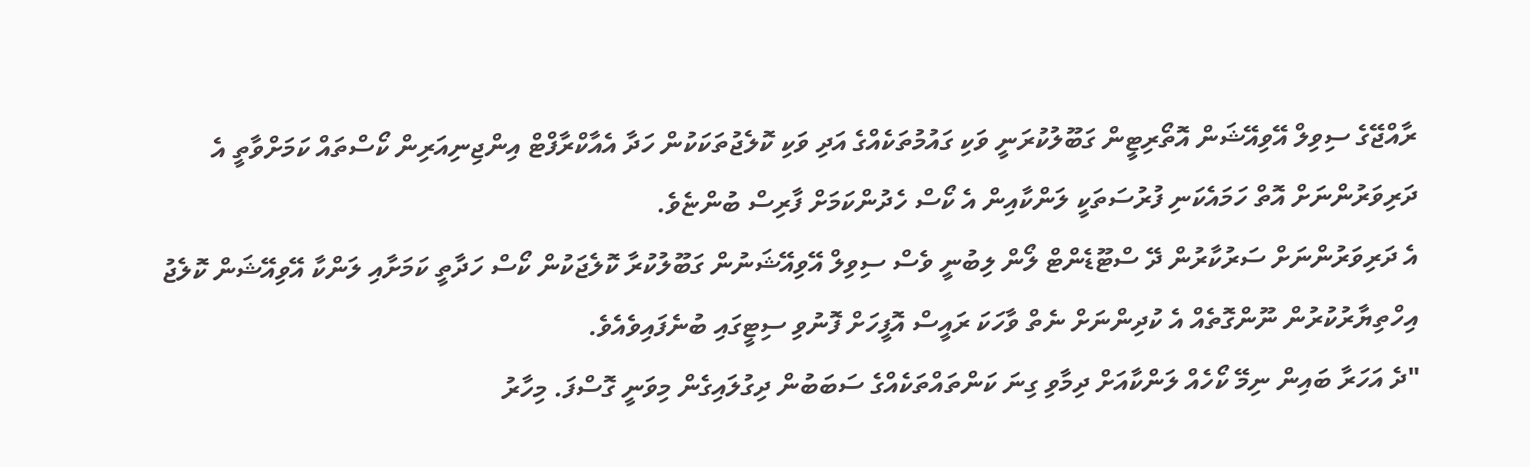ރާއްޖޭގެ ސިވިލް އޭވިއޭޝަން އޮތޯރިޓީން ގަބޫލުކުރަނީ ވަކި ގައުމުތަކެއްގެ އަދި ވަކި ކޮލެޖުތަކަކުން ހަދާ އެއާކްރާފްޓް އިންޖިނިއަރިން ކޯސްތައް ކަމަށްވާތީ އެ ދަރިވަރުންނަށް އޮތް ހަމައެކަނި ފުރުސަތަކީ ލަންކާއިން އެ ކޯސް ހެދުންކަމަށް ފާރިސް ބުންޏެވެ.
އެ ދަރިވަރުންނަށް ސަރުކާރުން ދޭ ސްޓޫޑެންޓް ލޯން ލިބުނީ ވެސް ސިވިލް އޭވިއޭޝަނުން ގަބޫލުކުރާ ކޮލެޖަކުން ކޯސް ހަދާތީ ކަމަށާއި ލަންކާ އޭވިއޭޝަން ކޮލެޖު އިހްތިޔާރުކުރުން ނޫންގޮތެއް އެ ކުދިންނަށް ނެތް ވާހަކަ ރައީސް އޮފީހަށް ފޮނުވި ސިޓީގައި ބުނެފައިވެއެވެ.
"ދެ އަހަރާ ބައިން ނިމޭ ކޯހެއް ލަންކާއަށް ދިމާވި ގިނަ ކަންތައްތަކެއްގެ ސަބަބުން ދިގުލައިގެން މިވަނީ ގޮސްފަ. މިހާރު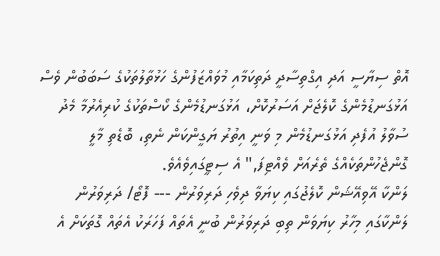އޮތް ސިޔާސީ އަދި އިގްތިސާދީ ދަތިކަމާއި މުވައްޒަފުންގެ ހަޅުތާލުތަކުގެ ސަބަބުން ވެސް އަޅުގަނޑުމެންގެ ކޮލެޖަށް އަސަރުކޮށް، އަޅުގަނޑުމެންގެ ކޯސްތަކުގެ ކުރިއެރުމާ މެދު ސުވާލު އުފެދި އަޅުގަނޑުމެން މި ވަނީ އިތުރު ޔަގީންކަން ނެތި، ބޮޑެތި މާލީ ގޮންޖެހުންތަކެއްގެ ތެރެއަށް ވެއްޓިފަ," އެ ސިޓީގައިވެއެވެ.
ލަންކާ އޭވިއޭޝަން ކޮލެޖުގައި ކިޔަވާ ދިވެހި ދަރިވަރުން --- ފޮޓޯ/ ދަރިވަރުން
ލަންކާގައި މިހާރު ކިޔަވަން ތިބި ދަރިވަރުން ބުނީ އެތައް ފަހަރަކު އެތައް ގޮތަކަށް އެ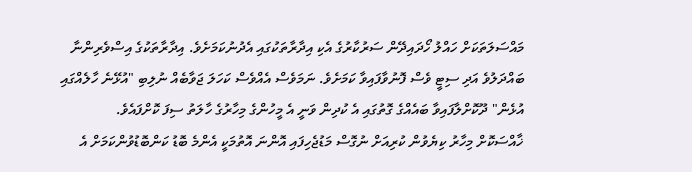މައްސަލަތަކަށް ހައްލު ހޯދައިދޭން ސަރުކާރުގެ އެކި އިދާރާތަކުގައި އެދުނުކަމަށެވެ. އިދާރާތަކުގެ އިސްވެރިންނާ ބައްދަލުވެ އަދި ސިޓީ ވެސް ފޮނުވާފައިވާ ކަމަށެވެ. ނަމަވެސް އެއްވެސް ކަހަލަ ޖަވާބެއް ނުލިބި "އުޅޭނެ ހާލެއްގައި އުޅެން" ދޫކޮށްލާފައިވާ ބައެއްގެ ގޮތުގައި އެ ކުދިން ވަނީ އެ މީހުންގެ މިހާރުގެ ހާލަތު ސިފަ ކޮށްފައެވެ.
ޚާއްސަކޮށް މިހާރު ކިޔެވުން ކުރިއަށް ނުގޮސް މަޑުޖެހިފައި އޮންނަ އޮތުމަކީ އެންމެ ބޮޑު ކަންބޮޑުވުންކަމަށް އެ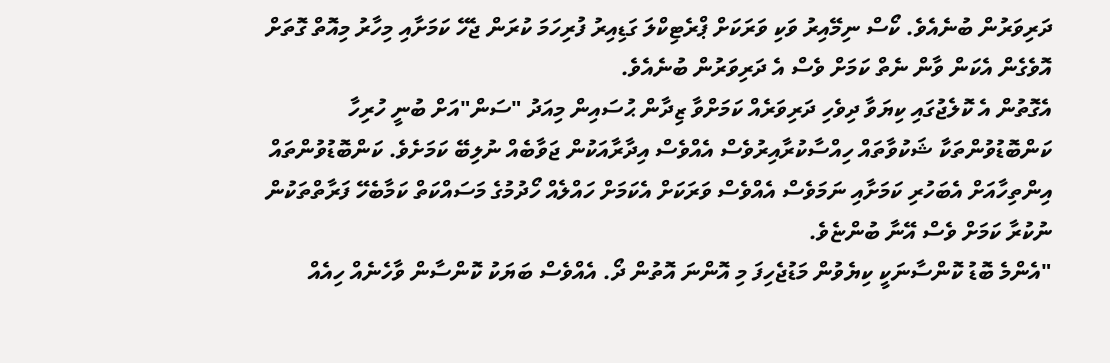ދަރިވަރުން ބުނެއެވެ. ކޯސް ނިމޭއިރު ވަކި ވަރަކަށް ޕްރެޓިކްލަ ގަޑިއިރު ފުރިހަމަ ކުރަން ޖެހޭ ކަމަށާއި މިހާރު މިއޮތް ގޮތަށް އޮވެގެން އެކަން ވާން ނެތް ކަމަށް ވެސް އެ ދަރިވަރުން ބުނެއެވެ.
އެގޮތުން އެ ކޮލެޖުގައި ކިޔަވާ ދިވެހި ދަރިވަރެއް ކަމަށްވާ ޒިދާން ޙުސައިން މިއަދު "ސަން"އަށް ބުނީ ހުރިހާ ކަންބޮޑުވުންތަކާ ޝަކުވާތައް ހިއްސާކުރާއިރުވެސް އެއްވެސް އިދާރާއަކުން ޖަވާބެއް ނުލިބޭ ކަމަށެވެ. ކަންބޮޑުވުންތައް އިންތިހާއަށް އެބަހުރި ކަމަށާއި ނަމަވެސް އެއްވެސް ވަރަކަށް އެކަމަށް ހައްލެއް ހޯދުމުގެ މަސައްކަތް ކަމާބެހޭ ފަރާތްތަކުން ނުކުރާ ކަމަށް ވެސް އޭނާ ބުންޏެވެ.
"އެންމެ ބޮޑު ކޮންސާނަކީ ކިޔެވުން މަޑުޖެހިފަ މި އޮންނަ އޮތުން ދޯ. އެއްވެސް ބަޔަކު ކޮންސާން ވާހެނެއް ހިއެއް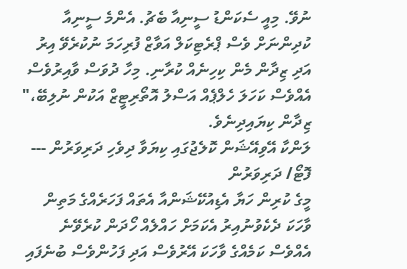ނުވޭ. މިއީ ސެކަންޑު ސީނިއާ ބެޗު. އެންމެ ސީނިއާ ކުދިންނަށް ވެސް ޕްރެޓިކަލް އަވާޒް ފުރިހަމަ ނުކުރެވޭ އިރު އަދި ޒިދާން މެން ކިހިނެއް ކުރާނި. މިހާ ދުވަސް ވާއިރުވެސް އެއްވެސް ކަހަލަ ހެލްޕެއް އަސްލު އޮތޯރިޓީޒް އަކުން ނުލިބޭ،" ޒިދާން ކިޔައިދިނެވެ.
ލަންކާ އޭވިއޭޝަން ކޮލެޖުގައި ކިޔަވާ ދިވެހި ދަރިވަރުން --- ފޮޓޯ/ ދަރިވަރުން
މީގެ ކުރިން ހަޔާ އެޑިއުކޭޝަންއާ އެތައް ފަހަރެއްގެ މަތިން ވާހަކަ ދެކެވުނުއިރު އެކަމަށް ހައްލެއް ހޯދަން ކުރެވޭނެ އެއްވެސް ކަމެއްގެ ވާހަކަ އޭރުވެސް އަދި ފަހުންވެސް ބުނެފައި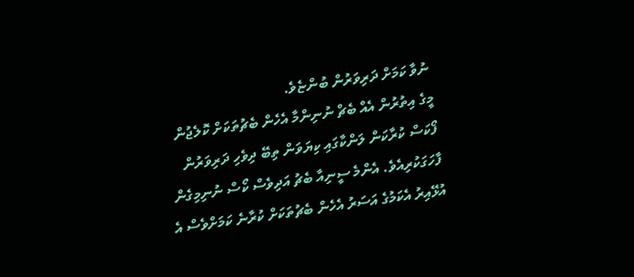ނުވާ ކަމަށް ދަރިވަރުން ބުންޏެވެ.
މީގެ އިތުރުން އެއް ބެޗް ނުނިންމާ އެހެން ބެޗުތަކަށް ކޮލެޖުން ފޯކަސް ކުރާކަން ލަންކާގައި ކިޔަވަން ތިބޭ ދިވެހި ދަރިވަރުން ފާހަގަކުރިއެވެ. އެންމެ ސީނިއާ ބެޗު އަދިވެސް ކޯސް ނުނިމިގެން އުޅޭއިރު އެކަމުގެ އަސަރު އެހެން ބެޗުތަކަށް ކުރާނެ ކަމަށްވެސް އެ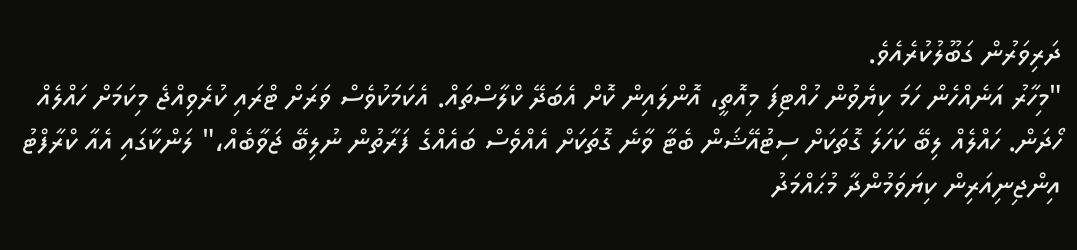ދަރިވަރުން ގަބޫލުކުރެއެވެ.
"މިހާރު އަނެއްހެން ހަމަ ކިޔެވުން ހުއްޓިފަ މިއޮތީ، އޮންލައިން ކޮށް އެބަދޭ ކްލާސްތައް. އެކަމަކުވެސް ވަރަށް ޓްރައި ކުރެވިއްޖެ މިކަމަށް ހައްލެއް ހޯދަން. ހައްލެއް ލިބޭ ކަހަލަ ގޮތަކަށް ސިޓުއޭޝަން ބެޓާ ވާނެ ގޮތަކަށް އެއްވެސް ބައެއްގެ ފަރާތުން ނުލިބޭ ޖަވާބެއް،" ލަންކާގައި އެއާ ކްރާފްޓު އިންޖިނިއަރިން ކިޔަވަމުންދާ މުޙައްމަދު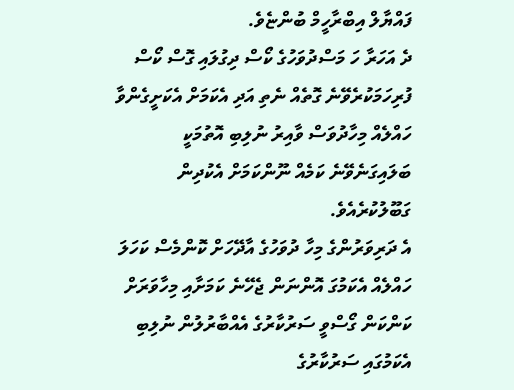ފައްޔާލް އިބްރާހީމް ބުންޏެވެ.
ދެ އަހަރާ ހަ މަސްދުވަހުގެ ކޯސް ދިގުލައި ގޮސް ކޯސް ފުރިހަމަކުރެވޭނެ ގޮތެއް ނެތި އަދި އެކަމަށް އެކަށީގެންވާ ހައްލެއް މިހާދުވަސް ވާއިރު ނުލިބި އޮތުމަކީ ބަލައިގަނެވޭނެ ކަމެއް ނޫންކަމަށް އެކުދިން ގަބޫލުކުރެއެވެ.
އެ ދަރިވަރުންގެ މިހާ ދުވަހުގެ އާދޭހަށް ކޮންމެސް ކަހަލަ ހައްލެއް އެކަމުގަ އޮންނަން ޖެހޭނެ ކަމަށާއި މިހާވަރަށް ކަންކަން ގޯސްވީ ސަރުކާރުގެ އެއްބާރުލުން ނުލިބި އެކަމުގައި ސަރުކާރުގެ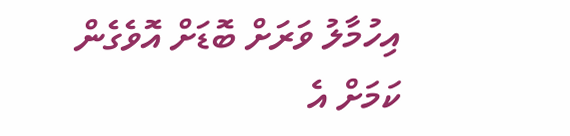އިހުމާލު ވަރަށް ބޮޑަށް އޮވެގެން ކަމަށް އެ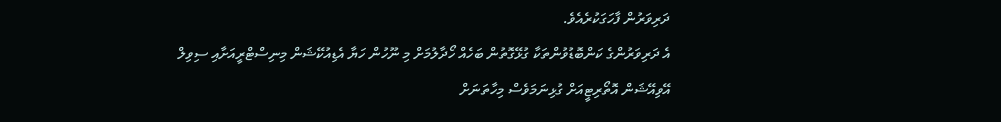ދަރިވަރުން ފާހަގަކުރެއެވެ.
އެ ދަރިވަރުންގެ ކަންބޮޑުވުންތަކާ ގުޅޭގޮތުން ބަހެއް ހޯދާލުމަށް މި ނޫހުން ހަޔާ އެޑިއުކޭޝަން މިނިސްޓްރީއަށާއި ސިވިލް އޭވިއޭޝަން އޮތޯރިޓީއަށް ގުޅިނަމަވެސް މިހާތަނަށް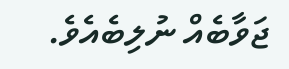ޖަވާބެއް ނުލިބެއެވެ.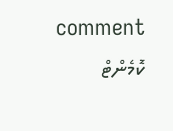comment ކޮމެންޓް